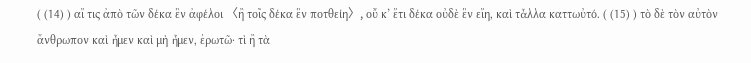( (14) ) αἴ τις ἀπὸ τῶν δέκα ἓν ἀφέλοι 〈ἢ τοῖς δέκα ἓν ποτθείη〉, οὔ κ’ ἔτι δέκα οὐδὲ ἓν εἴη, καὶ τἆλλα καττωὐτό. ( (15) ) τὸ δὲ τὸν αὐτὸν ἄνθρωπον καὶ ἦμεν καὶ μὴ ἦμεν, ἐρωτῶ· τὶ ἢ τὰ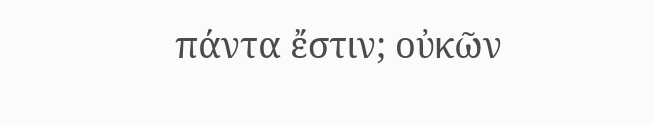πάντα ἔστιν; οὐκῶν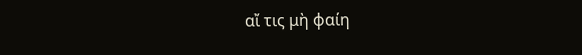αἴ τις μὴ φαίη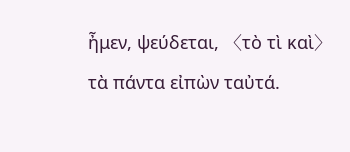ἦμεν, ψεύδεται, 〈τὸ τὶ καὶ〉 τὰ πάντα εἰπὼν ταὐτά.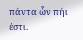πάντα ὧν πήι ἐστι.